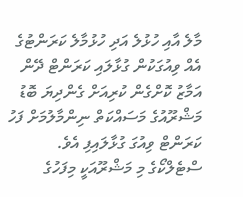މާލެ އާއި ހުޅުލެ އަދި ހުޅުމާލެ ކަރަންޓުގެ އެއް ވިއުގަކުން ގުޅާލައި ކަރަންޓް ދޭން އަމާޒު ކޮށްގެން ކުރިއަށް ގެންދިޔަ ބޮޑު މަޝްރޫއުގެ މަސައްކަތް ނިންމާލުމަށް ފަހު ކަރަންޓް ވިއުގަ ގުޅާލައިފި އެވެ.
ސްޓެލްކޯގެ މި މަޝްރޫއަކީ މިފަހުގެ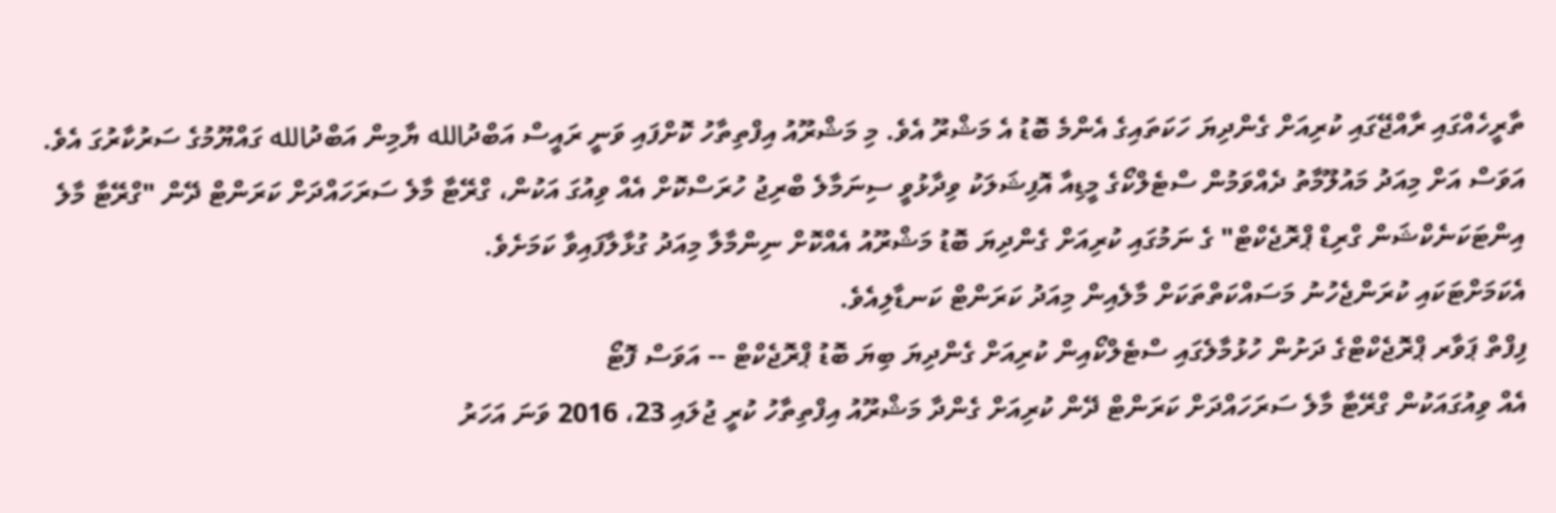ތާރީހެއްގައި ރާއްޖޭގައި ކުރިއަށް ގެންދިޔަ ހަކަތައިގެ އެންމެ ބޮޑު އެ މަޝްރޫ އެވެ. މި މަޝްރޫއު އިފްތިތާހު ކޮށްފައި ވަނީ ރައީސް އަބްދުالله ޔާމިން އަބްދުالله ގައްޔޫމުގެ ސަރުކާރުގަ އެވެ.
އަވަސް އަށް މިއަދު މައުލޫމާތު ދެއްވަމުން ސްޓެލްކޯގެ މީޑިއާ އޮފިޝަލަކު ވިދާޅުވީ ސިނަމާލެ ބްރިޖު ހުރަސްކޮށް އެއް ވިއުގަ އަކުން، ގްރޭޓާ މާލެ ސަރަހައްދަށް ކަރަންޓް ދޭން "ގްރޭޓާ މާލެ އިންޓަކަނެކްޝަން ގްރިޑް ޕްރޮޖެކްޓް" ގެ ނަމުގައި ކުރިއަށް ގެންދިޔަ ބޮޑު މަޝްރޫއު އެއްކޮށް ނިންމާލާ މިއަދު ގުޅާލާފައިވާ ކަމަށެވެ.
އެކަމަށްޓަކައި ކުރަންޖެހުނު މަސައްކަތްތަކަށް މާލެއިން މިއަދު ކަރަންޓް ކަނޑާލިއެވެ.
ފިފްތް ޕަވާރ ޕްރޮޖެކްޓްގެ ދަށުން ހުޅުމާލެގައި ސްޓެލްކޯއިން ކުރިއަށް ގެންދިޔަ ބިޔަ ބޮޑު ޕްރޮޖެކްޓް -- އަވަސް ފޮޓޯ
އެއް ވިއުގައަކުން ގްރޭޓާ މާލެ ސަރަހައްދަށް ކަރަންޓް ދޭން ކުރިއަށް ގެންދާ މަޝްރޫއު އިފްތިތާހު ކުރީ ޖުލައި 23، 2016 ވަނަ އަހަރު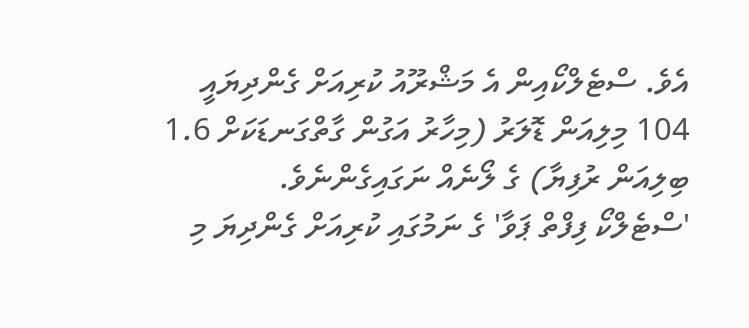އެވެ. ސްޓެލްކޯއިން އެ މަޝްރޫއު ކުރިއަށް ގެންދިޔައީ 104 މިލިއަން ޑޮލަރު (މިހާރު އަގުން ގާތްގަނޑަކަށް 1.6 ބިލިއަން ރުފިޔާ) ގެ ލޯނެއް ނަގައިގެންނެވެ.
'ސްޓެލްކޯ ފިފްތް ޕަވާ' ގެ ނަމުގައި ކުރިއަށް ގެންދިޔަ މި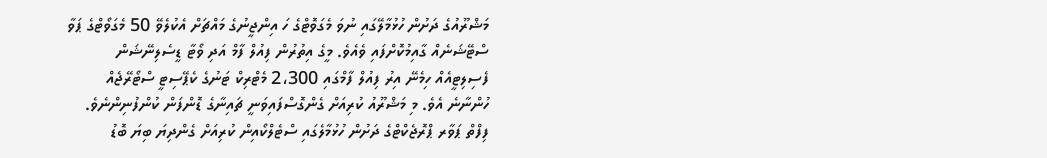މަޝްރޫއުގެ ދަށުން ހުޅުމާލޭގައި ނުވަ މެގަވޮޓްގެ ހަ އިންޖީނުގެ މައްޗަށް އެކުލެވޭ 50 މެގަވޯޓްގެ ޕަވާ ސްޓޭޝަނެއް ގާއިމުކޮށްފައި ވެއެވެ. މީގެ އިތުރުން ފިއުލް ފާމް އަދި ވޯޓާ ޑީސެލިނޭޝަން ފެސިލިޓީއެއް ހިމެނޭ އިރު ފިއުލް ފާމްގައި 2،300 މެޓްރިކް ޓަނުގެ ކެޕޭސިޓީ ސްޓޯރޭޖެއް ހުންނާނެ އެވެ. މި މަޝްރޫއު ކުރިއަށް ގެންގޮސްފައިވަނީ ޗައިނާގެ ޑޮންފަން ކުންފުނިންނެވެ.
ފިފްތް ޕަވާރ ޕްރޮޖެކްޓްގެ ދަށުން ހުޅުމާލެގައި ސްޓެލްކޯއިން ކުރިއަށް ގެންދިޔަ ބިޔަ ބޮޑު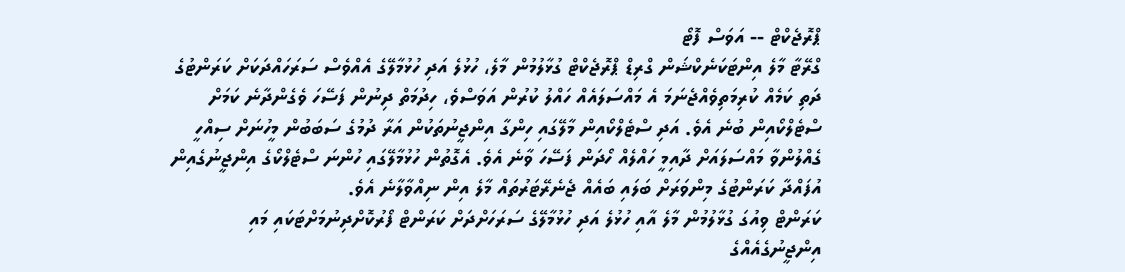ޕްރޮޖެކްޓް -- އަވަސް ފޮޓޯ
ގްރޭޓާ މާލެ އިންޓަކަނެކްޝަން ގްރިޑް ޕްރޮޖެކްޓް ގުޅާލުމުން މާލެ، ހުޅުލެ އަދި ހުޅުމާލޭގެ އެއްވެސް ސަރަހައްދަކަށް ކަރަންޓުގެ ދަތި ކަމެއް ކުރިމަތިވެއްޖެނަމަ އެ މައްސަލައެއް ހައްލު ކުރުން އަވަސްވެ، ހިދުމަތް ދިނުން ފަސޭހަ ވެގެންދާނެ ކަމަށް ސްޓެލްކޯއިން ބުނެ އެވެ. އަދި ސްޓެލްކޯއިން މާލޭގައި ހިންގާ އިންޖީނުތަކުން އަރާ ދުމުގެ ސަބަބުން މީހުނަށް ސިއްހީ ގެއްލުންވާ މައްސަލައަށް ދާއިމީ ހައްލެއް ހޯދަން ފަސޭހަ ވާނެ އެވެ. އެގޮތުން ހުޅުމާލޭގައި ހުންނަ ސްޓެލްކޯގެ އިންޖީނުގެއިން އުފައްދާ ކަރަންޓުގެ މިންވަރަށް ބަލައި ބައެއް ޖެނެރޭޓަރުތައް މާލެ އިން ނިއްވާލާނެ އެވެ.
ކަރަންޓް ވިއުގަ ގުޅާލުމުން މާލެ އާއި ހުޅުލެ އަދި ހުޅުމާލޭގެ ސަރަހަށްދަށް ކަރަންޓް ފޯރުކޮށްދިނުމަށްޓަކައި މައި އިންޖީނުގެއެއްގެ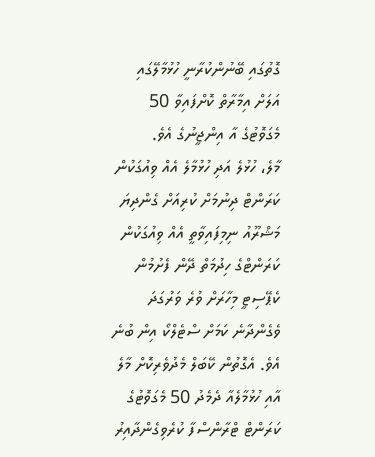ގޮތުގައި ބޭނުންކުރާނީ ހުޅުމާލޭގައި އަލަށް އިމާރާތް ކޮށްފައިވާ 50 މެގަވޮޓުގެ އާ އިންޖީނުގެ އެވެ.
މާލެ، ހުޅުލެ އަދި ހުޅުމާލެ އެއް ވިއުގަކުން ކަރަންޓް ދިނުމަށް ކުރިއަށް ގެންދިޔަ މަޝްރޫއު ނިމިފައިވާތީ އެއް ވިއުގަކުން ކަރަންޓްގެ ހިދުމަތް ދޭން ފެށުމުން ކެޕޭސިޓީ މިހާރަށް ވުރެ ވަރުގަދަ ވެގެންދާނެ ކަމަށް ސްޓެލްކޯ އިން ބުނެ އެވެ. އެގޮތުން ކޭބަލް މެދުވެރިކޮށް މާލެ އާއި ހުޅުމާލެއާ ދެމެދު 50 މެގަވޮޓުގެ ކަރަންޓް ޓްރާންސްފާ ކުރެވިގެންދާއިރު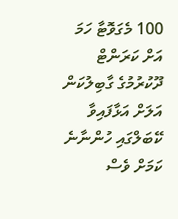100 މެގަވޮޓާ ހަމަ އަށް ކަރަންޓް ދޫކުރުމުގެ ގާބިލުކަން އަލަށް އަޅާފައިވާ ކޭބަލްގައި ހުންނާނެ ކަމަށް ވެސް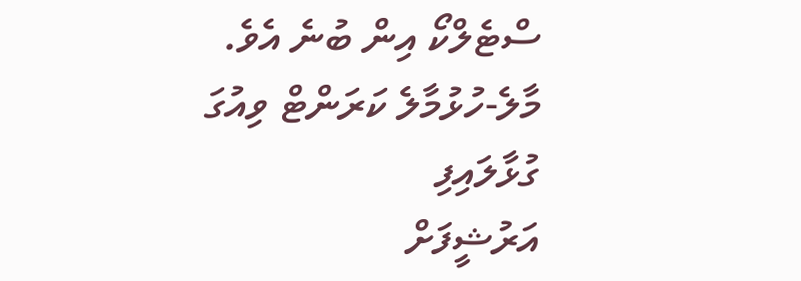ސްޓެލްކޯ އިން ބުނެ އެވެ.
މާލެ-ހުޅުމާލެ ކަރަންޓް ވިއުގަ ގުޅާލައިފި
އަރުޝީފަށް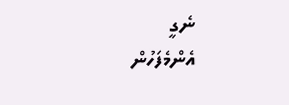ނެގީ
އެންމެފަހުން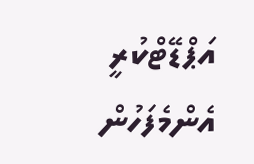އަޕްޑޭޓްކުރީ
އެންމެފަހުން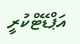އަޕްޑޭޓްކުރީ